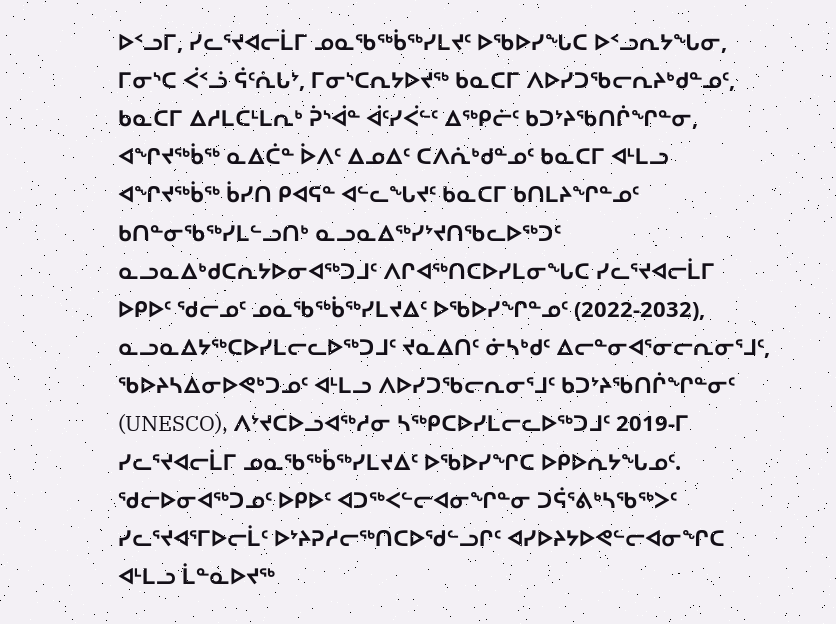ᐅᑉᓗᒥ, ᓯᓚᕐᔪᐊᓕᒫᒥ ᓄᓇᖃᖅᑳᖅᓯᒪᔪᑦ ᐅᖃᐅᓯᖓᑕ ᐅᑉᓗᕆᔭᖓᓂ, ᒥᓂᔅᑕ ᐹᑉᓘ ᕌᑦᕇᒐᔾ, ᒥᓂᔅᑕᕆᔭᐅᔪᖅ ᑲᓇᑕᒥ ᐱᐅᓯᑐᖃᓕᕆᔨᒃᑯᓐᓄᑦ, ᑲᓇᑕᒥ ᐃᓱᒪᑕᒻᒪᕆᒃ ᕉᔅᐋᓐ ᐋᑦᓯᐹᓪᑦ ᐃᖅᑭᓖᑦ ᑲᑐᔾᔨᖃᑎᒌᖏᓐᓂ, ᐊᖏᔪᖅᑳᖅ ᓇᐃᑖᓐ ᐆᐱᑦ ᐃᓄᐃᑦ ᑕᐱᕇᒃᑯᓐᓄᑦ ᑲᓇᑕᒥ ᐊᒻᒪᓗ ᐊᖏᔪᖅᑳᖅ ᑳᓯᑎ ᑭᐊᕋᓐ ᐊᓪᓚᖓᔪᑦ ᑲᓇᑕᒥ ᑲᑎᒪᔨᖏᓐᓄᑦ ᑲᑎᓐᓂᖃᖅᓯᒪᓪᓗᑎᒃ ᓇᓗᓇᐃᖅᓯᔾᔪᑎᖃᓚᐅᖅᑐᑦ ᓇᓗᓇᐃᒃᑯᑕᕆᔭᐅᓂᐊᖅᑐᒧᑦ ᐱᒋᐊᖅᑎᑕᐅᓯᒪᓂᖓᑕ ᓯᓚᕐᔪᐊᓕᒫᒥ ᐅᑭᐅᑦ ᖁᓕᓄᑦ ᓄᓇᖃᖅᑳᖅᓯᒪᔪᐃᑦ ᐅᖃᐅᓯᖏᓐᓄᑦ (2022-2032), ᓇᓗᓇᐃᔭᖅᑕᐅᓯᒪᓕᓚᐅᖅᑐᒧᑦ ᔪᓇᐃᑎᑦ ᓃᓴᒃᑯᑦ ᐃᓕᓐᓂᐊᕐᓂᓕᕆᓂᕐᒧᑦ, ᖃᐅᔨᓴᐃᓂᐅᕙᒃᑐᓄᑦ ᐊᒻᒪᓗ ᐱᐅᓯᑐᖃᓕᕆᓂᕐᒧᑦ ᑲᑐᔾᔨᖃᑎᒌᖏᓐᓂᑦ (UNESCO), ᐱᔾᔪᑕᐅᓗᐊᖅᓱᓂ ᓴᖅᑭᑕᐅᓯᒪᓕᓚᐅᖅᑐᒧᑦ 2019-ᒥ ᓯᓚᕐᔪᐊᓕᒫᒥ ᓄᓇᖃᖅᑳᖅᓯᒪᔪᐃᑦ ᐅᖃᐅᓯᖏᑕ ᐅᑭᐅᕆᔭᖓᓄᑦ.
ᖁᓕᐅᓂᐊᖅᑐᓄᑦ ᐅᑭᐅᑦ ᐊᑐᖅᐸᓪᓕᐊᓂᖏᓐᓂ ᑐᕌᕐᕕᒃᓴᖃᖅᐳᑦ ᓯᓚᕐᔪᐊᕐᒥᐅᓕᒫᑦ ᐅᔾᔨᕈᓱᓕᖅᑎᑕᐅᖁᓪᓗᒋᑦ ᐊᓯᐅᔨᔭᐅᕙᓪᓕᐊᓂᖏᑕ ᐊᒻᒪᓗ ᒫᓐᓇᐅᔪᖅ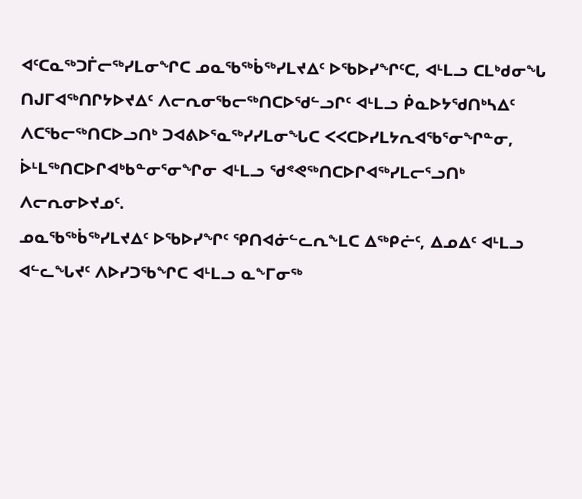ᐊᑦᑕᓇᖅᑐᒦᓕᖅᓯᒪᓂᖏᑕ ᓄᓇᖃᖅᑳᖅᓯᒪᔪᐃᑦ ᐅᖃᐅᓯᖏᑦᑕ, ᐊᒻᒪᓗ ᑕᒪᒃᑯᓂᖓ ᑎᒍᒥᐊᖅᑎᒋᔭᐅᔪᐃᑦ ᐱᓕᕆᓂᖃᓕᖅᑎᑕᐅᖁᓪᓗᒋᑦ ᐊᒻᒪᓗ ᑮᓇᐅᔭᖁᑎᒃᓴᐃᑦ ᐱᑕᖃᓕᖅᑎᑕᐅᓗᑎᒃ ᑐᐊᕕᐅᕐᓇᖅᓯᓯᒪᓂᖓᑕ ᐸᐸᑕᐅᓯᒪᔭᕆᐊᖃᕐᓂᖏᓐᓂ, ᐆᒻᒪᖅᑎᑕᐅᒋᐊᒃᑲᓐᓂᕐᓂᖏᓂ ᐊᒻᒪᓗ ᖁᕝᕙᖅᑎᑕᐅᒋᐊᖅᓯᒪᓕᕐᓗᑎᒃ ᐱᓕᕆᓂᐅᔪᓄᑦ.
ᓄᓇᖃᖅᑳᖅᓯᒪᔪᐃᑦ ᐅᖃᐅᓯᖏᑦ ᕿᑎᐊᓃᓪᓚᕆᖕᒪᑕ ᐃᖅᑭᓖᑦ, ᐃᓄᐃᑦ ᐊᒻᒪᓗ ᐊᓪᓚᖓᔪᑦ ᐱᐅᓯᑐᖃᖏᑕ ᐊᒻᒪᓗ ᓇᖕᒥᓂᖅ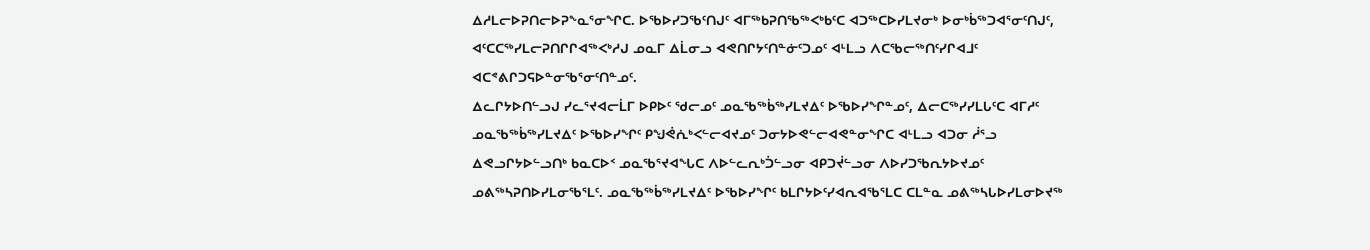ᐃᓱᒪᓕᐅᕈᑎᓕᐅᕈᖕᓇᕐᓂᖏᑕ. ᐅᖃᐅᓯᑐᖃᑦᑎᒍᑦ ᐊᒥᖅᑲᕈᑎᖃᖅᐸᒃᑲᑦᑕ ᐊᑐᖅᑕᐅᓯᒪᔪᓂᒃ ᐅᓂᒃᑳᖅᑐᐊᕐᓂᑦᑎᒍᑦ, ᐊᑦᑕᑕᖅᓯᒪᓕᕈᑎᒋᒋᐊᖅᐸᒃᓱᒍ ᓄᓇᒥ ᐃᒫᓂᓗ ᐊᕙᑎᒋᔭᑦᑎᓐᓃᑦᑐᓄᑦ ᐊᒻᒪᓗ ᐱᑕᖃᓕᖅᑎᑦᓯᒋᐊᒧᑦ ᐊᑕᕝᕕᒋᑐᕋᐅᓐᓂᖃᕐᓂᑦᑎᓐᓄᑦ.
ᐃᓚᒋᔭᐅᑎᓪᓗᒍ ᓯᓚᕐᔪᐊᓕᒫᒥ ᐅᑭᐅᑦ ᖁᓕᓄᑦ ᓄᓇᖃᖅᑳᖅᓯᒪᔪᐃᑦ ᐅᖃᐅᓯᖏᓐᓄᑦ, ᐃᓕᑕᖅᓯᓯᒪᒐᑦᑕ ᐊᒥᓱᑦ ᓄᓇᖃᖅᑳᖅᓯᒪᔪᐃᑦ ᐅᖃᐅᓯᖏᑦ ᑭᖑᕚᕇᒃᐸᓪᓕᐊᔪᓄᑦ ᑐᓂᔭᐅᕙᓪᓕᐊᕙᓐᓂᖏᑕ ᐊᒻᒪᓗ ᐊᑐᓂ ᓲᕐᓗ ᐃᕙᓗᒋᔭᐅᓪᓗᑎᒃ ᑲᓇᑕᐅᑉ ᓄᓇᖃᕐᔪᐊᖓᑕ ᐱᐅᓪᓚᕆᒃᑑᓪᓗᓂ ᐊᑭᑐᔫᓪᓗᓂ ᐱᐅᓯᑐᖃᕆᔭᐅᔪᓄᑦ ᓄᕕᖅᓴᕈᑎᐅᓯᒪᓂᖃᕐᒪᑦ. ᓄᓇᖃᖅᑳᖅᓯᒪᔪᐃᑦ ᐅᖃᐅᓯᖏᑦ ᑲᒪᒋᔭᐅᑦᓯᐊᕆᐊᖃᕐᒪᑕ ᑕᒪᓐᓇ ᓄᕕᖅᓴᒐᐅᓯᒪᓂᐅᔪᖅ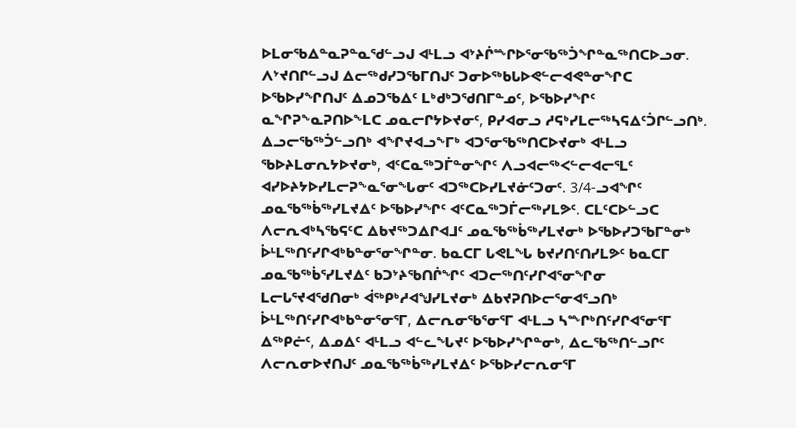ᐅᒪᓂᖃᐃᓐᓇᕈᓐᓇᖁᓪᓗᒍ ᐊᒻᒪᓗ ᐊᔾᔨᒌᖖᒋᐅᕐᓂᖃᖅᑑᖏᓐᓇᖅᑎᑕᐅᓗᓂ.
ᐱᔾᔪᑎᒋᓪᓗᒍ ᐃᓕᖅᑯᓯᑐᖃᒥᑎᒍᑦ ᑐᓂᐅᖅᑲᒐᐅᕙᓪᓕᐊᕙᓐᓂᖏᑕ ᐅᖃᐅᓯᖏᑎᒍᑦ ᐃᓄᑐᖃᐃᑦ ᒪᒃᑯᒃᑐᖁᑎᒥᓐᓄᑦ, ᐅᖃᐅᓯᖏᑦ ᓇᖏᕈᖕᓇᕈᑎᐅᖕᒪᑕ ᓄᓇᓕᒋᔭᐅᔪᓂᑦ, ᑭᓯᐊᓂᓗ ᓱᕋᒃᓯᒪᓕᖅᓴᕋᐃᑦᑑᒋᓪᓗᑎᒃ. ᐃᓗᓕᖃᖅᑑᓪᓗᑎᒃ ᐊᖏᔪᐊᓗᖕᒥᒃ ᐊᑐᕐᓂᖃᖅᑎᑕᐅᔪᓂᒃ ᐊᒻᒪᓗ ᖃᐅᔨᒪᓂᕆᔭᐅᔪᓂᒃ, ᐊᑦᑕᓇᖅᑐᒦᓐᓂᖏᑦ ᐱᓗᐊᓕᖅᐸᓪᓕᐊᓕᕐᒪᑦ ᐊᓯᐅᔨᔭᐅᓯᒪᓕᕈᖕᓇᕐᓂᖓᓂᑦ ᐊᑐᖅᑕᐅᓯᒪᔪᓃᑦᑐᓂᑦ. 3/4-ᓗᐊᖏᑦ ᓄᓇᖃᖅᑳᖅᓯᒪᔪᐃᑦ ᐅᖃᐅᓯᖏᑦ ᐊᑦᑕᓇᖅᑐᒦᓕᖅᓯᒪᕗᑦ. ᑕᒪᑦᑕᐅᓪᓗᑕ ᐱᓕᕆᐊᒃᓴᖃᕋᑦᑕ ᐃᑲᔪᖅᑐᐃᒋᐊᒧᑦ ᓄᓇᖃᖅᑳᖅᓯᒪᔪᓂᒃ ᐅᖃᐅᓯᑐᖃᒥᓐᓂᒃ ᐆᒻᒪᖅᑎᑦᓯᒋᐊᒃᑲᓐᓂᕐᓂᖏᓐᓂ. ᑲᓇᑕᒥ ᒐᕙᒪᖓ ᑲᔪᓯᑎᑦᑎᓯᒪᕗᑦ ᑲᓇᑕᒥ ᓄᓇᖃᖅᑳᕐᓯᒪᔪᐃᑦ ᑲᑐᔾᔨᖃᑎᒌᖏᑦ ᐊᑐᓕᖅᑎᑦᓯᒋᐊᕐᓂᖏᓂ ᒪᓕᒐᕐᔪᐊᖁᑎᓂᒃ ᐋᖅᑭᒃᓱᐊᖑᓯᒪᔪᓂᒃ ᐃᑲᔪᕈᑎᐅᓕᕐᓂᐊᕐᓗᑎᒃ ᐆᒻᒪᖅᑎᑦᓯᒋᐊᒃᑲᓐᓂᕐᓂᕐᒥ, ᐃᓕᕆᓂᖃᕐᓂᕐᒥ ᐊᒻᒪᓗ ᓴᖖᒋᒃᑎᑦᓯᒋᐊᕐᓂᕐᒥ ᐃᖅᑭᓖᑦ, ᐃᓄᐃᑦ ᐊᒻᒪᓗ ᐊᓪᓚᖓᔪᑦ ᐅᖃᐅᓯᖏᓐᓂᒃ, ᐃᓚᖃᖅᑎᓪᓗᒋᑦ ᐱᓕᕆᓂᐅᔪᑎᒍᑦ ᓄᓇᖃᖅᑳᖅᓯᒪᔪᐃᑦ ᐅᖃᐅᓯᓕᕆᓂᕐᒥ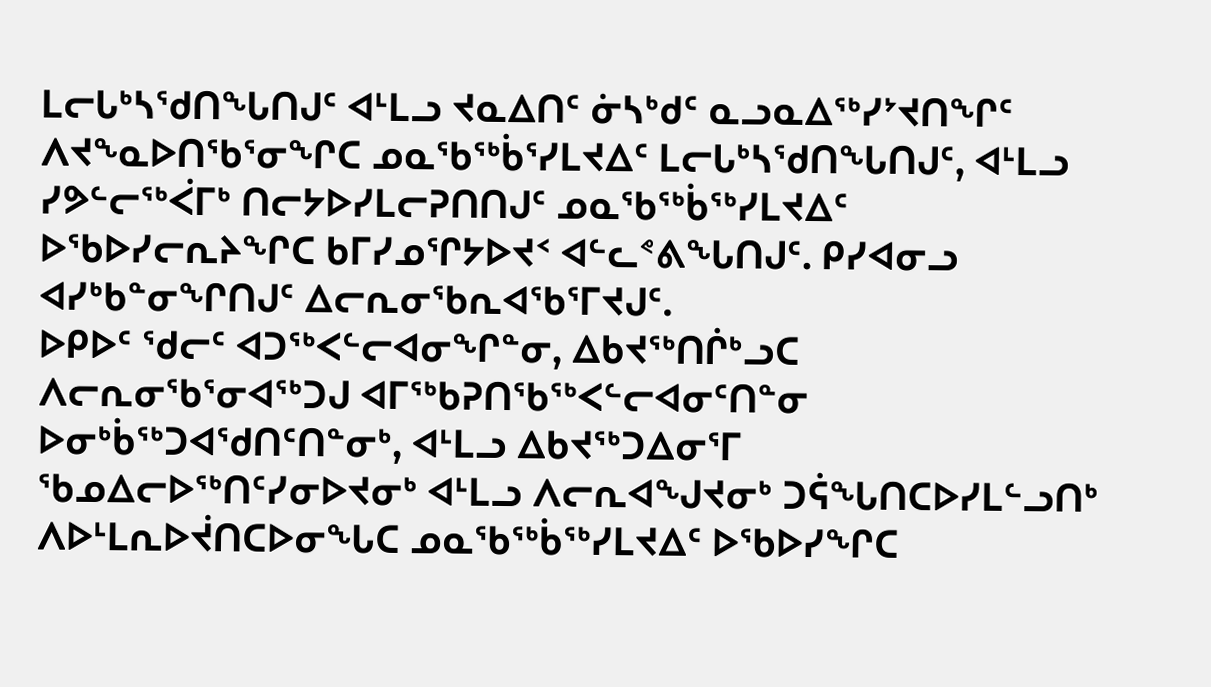ᒪᓕᒐᒃᓴᖁᑎᖓᑎᒍᑦ ᐊᒻᒪᓗ ᔪᓇᐃᑎᑦ ᓃᓴᒃᑯᑦ ᓇᓗᓇᐃᖅᓯᔾᔪᑎᖏᑦ ᐱᔪᖕᓇᐅᑎᖃᕐᓂᖏᑕ ᓄᓇᖃᖅᑳᕐᓯᒪᔪᐃᑦ ᒪᓕᒐᒃᓴᖁᑎᖓᑎᒍᑦ, ᐊᒻᒪᓗ ᓯᕗᓪᓕᖅᐹᒥᒃ ᑎᓕᔭᐅᓯᒪᓕᕈᑎᑎᒍᑦ ᓄᓇᖃᖅᑳᖅᓯᒪᔪᐃᑦ ᐅᖃᐅᓯᓕᕆᔨᖏᑕ ᑲᒥᓯᓄᕐᒋᔭᐅᔪᑉ ᐊᓪᓚᕝᕕᖓᑎᒍᑦ. ᑭᓯᐊᓂᓗ ᐊᓯᒃᑲᓐᓂᖏᑎᒍᑦ ᐃᓕᕆᓂᖃᕆᐊᖃᕐᒥᔪᒍᑦ.
ᐅᑭᐅᑦ ᖁᓕᑦ ᐊᑐᖅᐸᓪᓕᐊᓂᖏᓐᓂ, ᐃᑲᔪᖅᑎᒌᒃᓗᑕ ᐱᓕᕆᓂᖃᕐᓂᐊᖅᑐᒍ ᐊᒥᖅᑲᕈᑎᖃᖅᐸᓪᓕᐊᓂᑦᑎᓐᓂ ᐅᓂᒃᑳᖅᑐᐊᖁᑎᑦᑎᓐᓂᒃ, ᐊᒻᒪᓗ ᐃᑲᔪᖅᑐᐃᓂᕐᒥ ᖃᓄᐃᓕᐅᖅᑎᑦᓯᓂᐅᔪᓂᒃ ᐊᒻᒪᓗ ᐱᓕᕆᐊᖑᔪᓂᒃ ᑐᕌᖓᑎᑕᐅᓯᒪᓪᓗᑎᒃ ᐱᐅᒻᒪᕆᐅᔫᑎᑕᐅᓂᖓᑕ ᓄᓇᖃᖅᑳᖅᓯᒪᔪᐃᑦ ᐅᖃᐅᓯᖏᑕ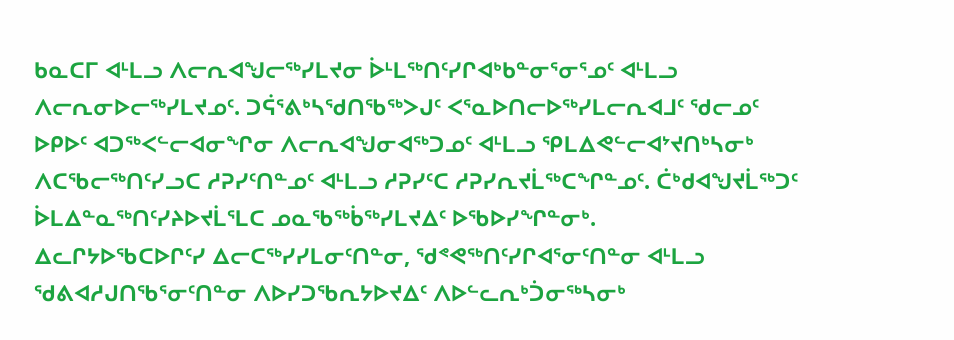ᑲᓇᑕᒥ ᐊᒻᒪᓗ ᐱᓕᕆᐊᖑᓕᖅᓯᒪᔪᓂ ᐆᒻᒪᖅᑎᑦᓯᒋᐊᒃᑲᓐᓂᕐᓂᕐᓄᑦ ᐊᒻᒪᓗ ᐱᓕᕆᓂᐅᓕᖅᓯᒪᔪᓄᑦ. ᑐᕌᕐᕕᒃᓴᖁᑎᖃᖅᐳᒍᑦ ᐸᕐᓇᐅᑎᓕᐅᖅᓯᒪᓕᕆᐊᒧᑦ ᖁᓕᓄᑦ ᐅᑭᐅᑦ ᐊᑐᖅᐸᓪᓕᐊᓂᖏᓂ ᐱᓕᕆᐊᖑᓂᐊᖅᑐᓄᑦ ᐊᒻᒪᓗ ᕿᒪᐃᕙᓪᓕᐊᔾᔪᑎᒃᓴᓂᒃ ᐱᑕᖃᓕᖅᑎᑦᓯᓗᑕ ᓱᕈᓯᑦᑎᓐᓄᑦ ᐊᒻᒪᓗ ᓱᕈᓯᑦᑕ ᓱᕈᓯᕆᔪᒫᖅᑕᖏᓐᓄᑦ. ᑖᒃᑯᐊᖑᔪᒫᖅᑐᑦ ᐆᒪᐃᓐᓇᖅᑎᑦᓯᔨᐅᔪᒫᕐᒪᑕ ᓄᓇᖃᖅᑳᖅᓯᒪᔪᐃᑦ ᐅᖃᐅᓯᖏᓐᓂᒃ.
ᐃᓚᒋᔭᐅᖃᑕᐅᒋᑦᓯ ᐃᓕᑕᖅᓯᓯᒪᓂᑦᑎᓐᓂ, ᖁᕝᕙᖅᑎᑦᓯᒋᐊᕐᓂᑦᑎᓐᓂ ᐊᒻᒪᓗ ᖁᕕᐊᓱᒍᑎᖃᕐᓂᑦᑎᓐᓂ ᐱᐅᓯᑐᖃᕆᔭᐅᔪᐃᑦ ᐱᐅᓪᓚᕆᒃᑑᓂᖅᓴᓂᒃ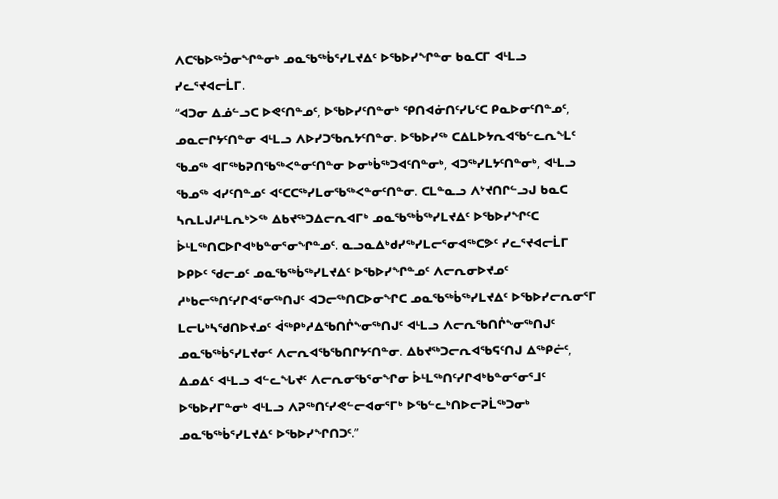ᐱᑕᖃᐅᖅᑑᓂᖏᓐᓂᒃ ᓄᓇᖃᖅᑳᕐᓯᒪᔪᐃᑦ ᐅᖃᐅᓯᖏᓐᓂ ᑲᓇᑕᒥ ᐊᒻᒪᓗ ᓯᓚᕐᔪᐊᓕᒫᒥ.
“ᐊᑐᓂ ᐃᓅᓪᓗᑕ ᐅᕙᑦᑎᓐᓄᑦ, ᐅᖃᐅᓯᑦᑎᓐᓂᒃ ᕿᑎᐊᓃᑎᑦᓯᒐᑦᑕ ᑭᓇᐅᓂᑦᑎᓐᓄᑦ, ᓄᓇᓕᒋᔭᑦᑎᓐᓂ ᐊᒻᒪᓗ ᐱᐅᓯᑐᖃᕆᔭᑦᑎᓐᓂ. ᐅᖃᐅᓯᖅ ᑕᐃᒪᐅᔭᕆᐊᖃᓪᓚᕆᖕᒪᑦ ᖃᓄᖅ ᐊᒥᖅᑲᕈᑎᖃᖅᐸᓐᓂᑦᑎᓐᓂ ᐅᓂᒃᑳᖅᑐᐊᑦᑎᓐᓂᒃ, ᐊᑐᖅᓯᒪᔭᑦᑎᓐᓂᒃ, ᐊᒻᒪᓗ ᖃᓄᖅ ᐊᓯᑦᑎᓐᓄᑦ ᐊᑦᑕᑕᖅᓯᒪᓂᖃᖅᐸᓐᓂᑦᑎᓐᓂ. ᑕᒪᓐᓇᓗ ᐱᔾᔪᑎᒋᓪᓗᒍ ᑲᓇᑕ ᓴᕆᒪᒍᓱᒻᒪᕆᒃᐳᖅ ᐃᑲᔪᖅᑐᐃᓕᕆᐊᒥᒃ ᓄᓇᖃᖅᑳᖅᓯᒪᔪᐃᑦ ᐅᖃᐅᓯᖏᑦᑕ ᐆᒻᒪᖅᑎᑕᐅᒋᐊᒃᑲᓐᓂᕐᓂᖏᓐᓄᑦ. ᓇᓗᓇᐃᒃᑯᓯᖅᓯᒪᓕᕐᓂᐊᖅᑕᕗᑦ ᓯᓚᕐᔪᐊᓕᒫᒥ ᐅᑭᐅᑦ ᖁᓕᓄᑦ ᓄᓇᖃᖅᑳᖅᓯᒪᔪᐃᑦ ᐅᖃᐅᓯᖏᓐᓄᑦ ᐱᓕᕆᓂᐅᔪᓄᑦ ᓱᒃᑲᓕᖅᑎᑦᓯᒋᐊᕐᓂᖅᑎᒍᑦ ᐊᑐᓕᖅᑎᑕᐅᓂᖏᑕ ᓄᓇᖃᖅᑳᖅᓯᒪᔪᐃᑦ ᐅᖃᐅᓯᓕᕆᓂᕐᒥ ᒪᓕᒐᒃᓴᖁᑎᐅᔪᓄᑦ ᐋᖅᑭᒃᓱᐃᖃᑎᒌᖕᓂᖅᑎᒍᑦ ᐊᒻᒪᓗ ᐱᓕᕆᖃᑎᒌᖕᓂᖅᑎᒍᑦ ᓄᓇᖃᖅᑳᕐᓯᒪᔪᓂᑦ ᐱᓕᕆᐊᖃᖃᑎᒋᔭᑦᑎᓐᓂ. ᐃᑲᔪᖅᑐᓕᕆᐊᖃᕋᑦᑎᒍ ᐃᖅᑭᓖᑦ, ᐃᓄᐃᑦ ᐊᒻᒪᓗ ᐊᓪᓚᖓᔪᑦ ᐱᓕᕆᓂᖃᕐᓂᖏᓂ ᐆᒻᒪᖅᑎᑦᓯᒋᐊᒃᑲᓐᓂᕐᓂᕐᒧᑦ ᐅᖃᐅᓯᒥᓐᓂᒃ ᐊᒻᒪᓗ ᐱᕈᖅᑎᑦᓯᕙᓪᓕᐊᓂᕐᒥᒃ ᐅᖃᓪᓚᒃᑎᐅᓕᕈᒫᖅᑐᓂᒃ ᓄᓇᖃᖅᑳᕐᓯᒪᔪᐃᑦ ᐅᖃᐅᓯᖏᑎᑐᑦ.”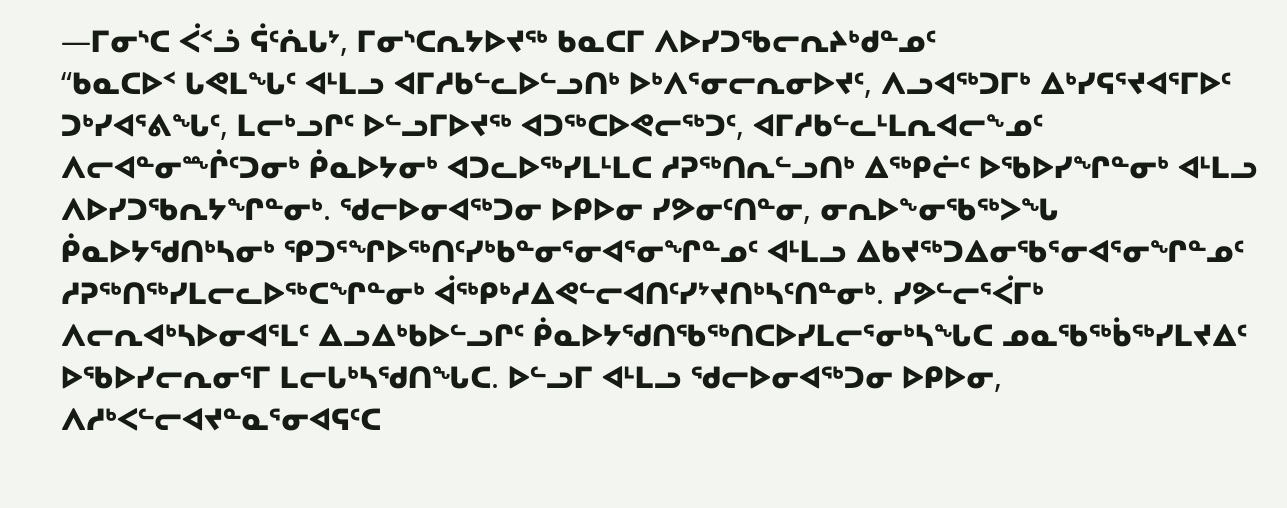—ᒥᓂᔅᑕ ᐹᑉᓘ ᕌᑦᕇᒐᔾ, ᒥᓂᔅᑕᕆᔭᐅᔪᖅ ᑲᓇᑕᒥ ᐱᐅᓯᑐᖃᓕᕆᔨᒃᑯᓐᓄᑦ
“ᑲᓇᑕᐅᑉ ᒐᕙᒪᖓᑦ ᐊᒻᒪᓗ ᐊᒥᓱᑲᓪᓚᐅᓪᓗᑎᒃ ᐅᒃᐱᕐᓂᓕᕆᓂᐅᔪᑦ, ᐱᓗᐊᖅᑐᒥᒃ ᐃᒃᓯᕋᕐᔪᐊᕐᒥᐅᑦ ᑐᒃᓯᐊᕐᕕᖓᑦ, ᒪᓕᒃᓗᒋᑦ ᐅᓪᓗᒥᐅᔪᖅ ᐊᑐᖅᑕᐅᕙᓕᖅᑐᑦ, ᐊᒥᓱᑲᓪᓚᒻᒪᕆᐊᓕᖕᓄᑦ ᐱᓕᐊᓐᓂᖖᒌᑦᑐᓂᒃ ᑮᓇᐅᔭᓂᒃ ᐊᑐᓚᐅᖅᓯᒪᒻᒪᑕ ᓱᕈᖅᑎᕆᓪᓗᑎᒃ ᐃᖅᑭᓖᑦ ᐅᖃᐅᓯᖏᓐᓂᒃ ᐊᒻᒪᓗ ᐱᐅᓯᑐᖃᕆᔭᖏᓐᓂᒃ. ᖁᓕᐅᓂᐊᖅᑐᓂ ᐅᑭᐅᓂ ᓯᕗᓂᑦᑎᓐᓂ, ᓂᕆᐅᖕᓂᖃᖅᐳᖓ ᑮᓇᐅᔭᖁᑎᒃᓴᓂᒃ ᕿᑐᕐᖏᐅᖅᑎᑦᓯᒃᑲᓐᓂᕐᓂᐊᕐᓂᖏᓐᓄᑦ ᐊᒻᒪᓗ ᐃᑲᔪᖅᑐᐃᓂᖃᕐᓂᐊᕐᓂᖏᓐᓄᑦ ᓱᕈᖅᑎᖅᓯᒪᓕᓚᐅᖅᑕᖏᓐᓂᒃ ᐋᖅᑭᒃᓱᐃᕙᓪᓕᐊᑎᑦᓯᔾᔪᑎᒃᓴᑦᑎᓐᓂᒃ. ᓯᕗᓪᓕᕐᐹᒥᒃ ᐱᓕᕆᐊᒃᓴᐅᓂᐊᕐᒪᑦ ᐃᓗᐃᒃᑲᐅᓪᓗᒋᑦ ᑮᓇᐅᔭᖁᑎᖃᖅᑎᑕᐅᓯᒪᓕᕐᓂᒃᓴᖓᑕ ᓄᓇᖃᖅᑳᖅᓯᒪᔪᐃᑦ ᐅᖃᐅᓯᓕᕆᓂᕐᒥ ᒪᓕᒐᒃᓴᖁᑎᖓᑕ. ᐅᓪᓗᒥ ᐊᒻᒪᓗ ᖁᓕᐅᓂᐊᖅᑐᓂ ᐅᑭᐅᓂ, ᐱᓱᒃᐸᓪᓕᐊᔪᓐᓇᕐᓂᐊᕋᑦᑕ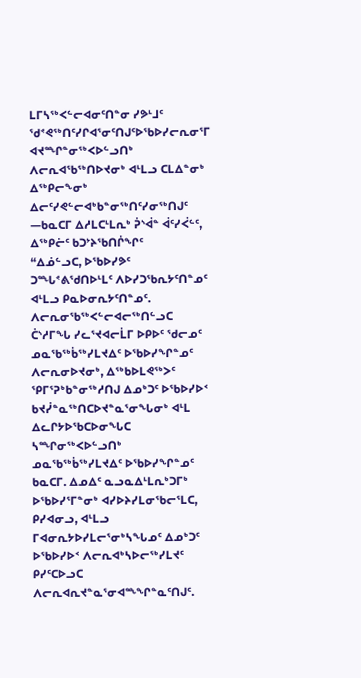ᒪᒥᓴᖅᐸᓪᓕᐊᓂᑦᑎᓐᓂ ᓯᕗᒻᒧᑦ ᖁᕝᕙᖅᑎᑦᓯᒋᐊᕐᓂᑦᑎᒍᑦᐅᖃᐅᓯᓕᕆᓂᕐᒥ ᐊᔪᖖᒋᓐᓂᖅᐸᐅᓪᓗᑎᒃ ᐱᓕᕆᐊᖃᖅᑎᐅᔪᓂᒃ ᐊᒻᒪᓗ ᑕᒪᐃᓐᓂᒃ ᐃᖅᑭᓕᖕᓂᒃ ᐃᓕᑦᓯᕙᓪᓕᐊᒃᑲᓐᓂᖅᑎᑦᓯᓂᖅᑎᒍᑦ
—ᑲᓇᑕᒥ ᐃᓱᒪᑕᒻᒪᕆᒃ ᕉᔅᐋᓐ ᐋᑦᓯᐹᓪᑦ, ᐃᖅᑭᓖᑦ ᑲᑐᔾᔨᖃᑎᒌᖏᑦ
“ᐃᓅᓪᓗᑕ, ᐅᖃᐅᓯᕗᑦ ᑐᖖᒐᕝᕕᖁᑎᐅᒻᒪᑦ ᐱᐅᓯᑐᖃᕆᔭᑦᑎᓐᓄᑦ ᐊᒻᒪᓗ ᑭᓇᐅᓂᕆᔭᑦᑎᓐᓄᑦ. ᐱᓕᕆᓂᖃᖅᐸᓪᓕᐊᓕᖅᑎᓪᓗᑕ ᑖᔅᓱᒥᖓ ᓯᓚᕐᔪᐊᓕᒫᒥ ᐅᑭᐅᑦ ᖁᓕᓄᑦ ᓄᓇᖃᖅᑳᖅᓯᒪᔪᐃᑦ ᐅᖃᐅᓯᖏᓐᓄᑦ ᐱᓕᕆᓂᐅᔪᓂᒃ, ᐃᖅᑲᐅᒪᕙᖅᐳᑦ ᕿᒥᕐᕈᒃᑲᓐᓂᖅᓱᑎᒍ ᐃᓄᒃᑐᑦ ᐅᖃᐅᓯᐅᑉ ᑲᔪᓰᓐᓇᖅᑎᑕᐅᔪᓐᓇᕐᓂᖓᓂᒃ ᐊᒻᒪ ᐃᓚᒋᔭᐅᖃᑕᐅᓂᖓᑕ ᓴᖖᒋᓂᖅᐸᐅᓪᓗᑎᒃ ᓄᓇᖃᖅᑳᖅᓯᒪᔪᐃᑦ ᐅᖃᐅᓯᖏᓐᓄᑦ ᑲᓇᑕᒥ. ᐃᓄᐃᑦ ᓇᓗᓇᐃᒻᒪᕆᒃᑐᒥᒃ ᐅᖃᐅᓯᕐᒥᓐᓂᒃ ᐊᓯᐅᔨᓯᒪᓂᖃᓕᕐᒪᑕ, ᑭᓯᐊᓂᓗ, ᐊᒻᒪᓗ ᒥᐊᓂᕆᔭᐅᓯᒪᓕᕐᓂᒃᓴᖓᓄᑦ ᐃᓄᒃᑐᑦ ᐅᖃᐅᓯᐅᑉ ᐱᓕᕆᐊᒃᓴᐅᓕᖅᓯᒪᔪᑦ ᑭᓯᑦᑕᐅᓗᑕ ᐱᓕᕆᐊᕆᔪᓐᓇᕐᓂᐊᖖᖏᓐᓇᑦᑎᒍᑦ.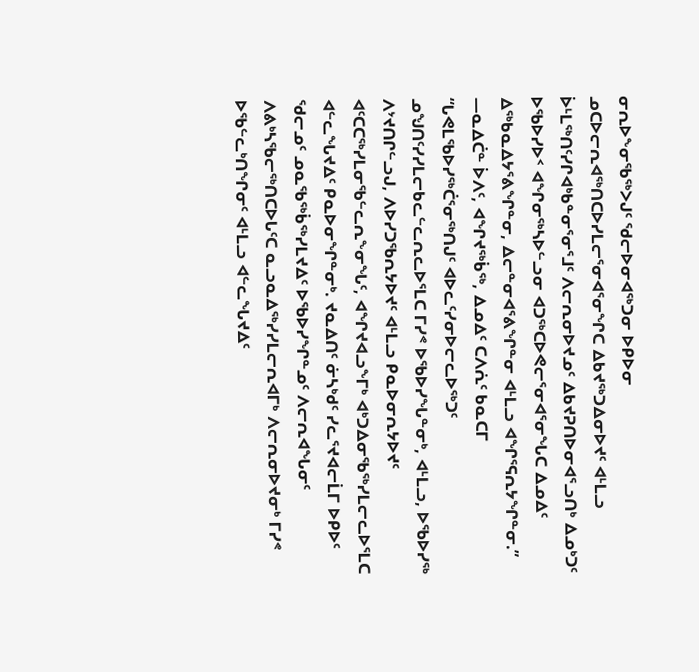ᓂᕆᐅᖕᓂᖃᖅᐳᒍᑦ ᖁᓕᐅᓂᐊᖅᑐᓂ ᐅᑭᐅᓂ ᓄᑕᐅᓕᕆᐊᖅᑎᑕᐅᓯᒪᓕᕐᓂᐊᕐᓂᖏᑕ ᐃᑲᔪᖅᑐᐃᓂᐅᔪᑦ ᐊᒻᒪᓗ ᐆᒻᒪᖅᑎᑦᓯᒋᐊᒃᑲᓐᓂᕐᓂᕐᒧᑦ ᐱᓕᕆᓂᐅᔪᓄᑦ ᐃᑲᔪᕈᑎᐅᓂᐊᕐᓗᑎᒃ ᐃᓄᒃᑐᑦ ᐅᖃᐅᓯᐅᑉ ᐊᖏᓂᖅᓴᐅᓪᓗᓂ ᐊᑐᖅᑕᐅᕙᓕᕐᓂᐊᕐᓂᖓᑕ ᐃᓄᐃᑦ ᐃᖅᑲᓇᐃᔭᕐᕕᖏᓐᓂ, ᐃᓕᓐᓂᐊᕐᕕᖏᓐᓂ ᐊᒻᒪᓗ ᐊᖏᕐᕋᕆᔭᖏᓐᓂ.”
—ᓇᐃᑖᓐ ᐆᐱᑦ, ᐊᖏᔪᖅᑳᖅ, ᐃᓄᐃᑦ ᑕᐱᕇᑦ ᑲᓇᑕᒥ
“ᒐᕙᒪᖃᐅᓯᖅᑖᕐᓂᖅᑎᒍᑦ ᐊᐅᓚᑦᓯᓂᐅᓕᓚᐅᖅᑐᑦ ᓄᖑᑎᑦᓯᓯᒪᓕᑲᓚᓪᓚᕆᓚᐅᕐᒪᑕ ᒥᓯᕝ ᐅᖃᐅᓯᖓᓐᓂᒃ, ᐊᒻᒪᓗ, ᐅᖃᐅᓯᖅ ᐱᔾᔪᑎᒋᓪᓗᒍ, ᐱᐅᓯᑐᖃᕆᔭᐅᔪᑦ ᐊᒻᒪᓗ ᑭᓇᐅᓂᕆᔭᐅᔪᑦ ᐊᑦᑕᑕᖅᓯᒪᓂᖃᓪᓚᕆᖕᓂᖓᑦ, ᐊᖏᔪᐊᓗᖕᒥᒃ ᐊᒃᑐᐃᓂᖃᖅᓯᒪᓕᓚᐅᕐᒪᑕ ᐊᓪᓚᖓᔪᐃᑦ ᑭᓇᐅᓂᖏᓐᓂᒃ. ᔪᓇᐃᑎᑦ ᓃᓴᒃᑯᑦ ᓯᓚᕐᔪᐊᓕᒫᒥ ᐅᑭᐅᑦ ᖁᓕᓄᑦ ᓄᓇᖃᖅᑳᖅᓯᒪᔪᐃᑦ ᐅᖃᐅᓯᖏᓐᓄᑦ ᐱᓕᕆᐊᖓᓂᑦ ᐱᕕᒃᓴᖃᓕᖅᑎᑕᐅᒐᑦᑕ ᓇᓗᓇᐃᖅᓯᓯᒪᓕᕆᐊᒥᒃ ᐱᓕᕆᓂᐅᔪᓂᒃ ᒥᓯᕝ ᐅᖃᓪᓚᒃᑎᖏᓂᑦ ᐊᒻᒪᓗ ᐊᓪᓚᖓᔪᐃᑦ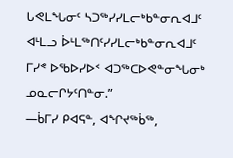ᒐᕙᒪᖓᓂᑦ ᓴᑐᖅᓯᓯᒪᓕᒃᑲᓐᓂᕆᐊᒧᑦ ᐊᒻᒪᓗ ᐆᒻᒪᖅᑎᑦᓯᓯᒪᓕᒃᑲᓐᓂᕆᐊᒧᑦ ᒥᓯᕝ ᐅᖃᐅᓯᐅᑉ ᐊᑐᖅᑕᐅᕙᓐᓂᖓᓂᒃ ᓄᓇᓕᒋᔭᑦᑎᓐᓂ.”
—ᑳᒥᓯ ᑭᐊᕋᓐ, ᐊᖏᔪᖅᑳᖅ,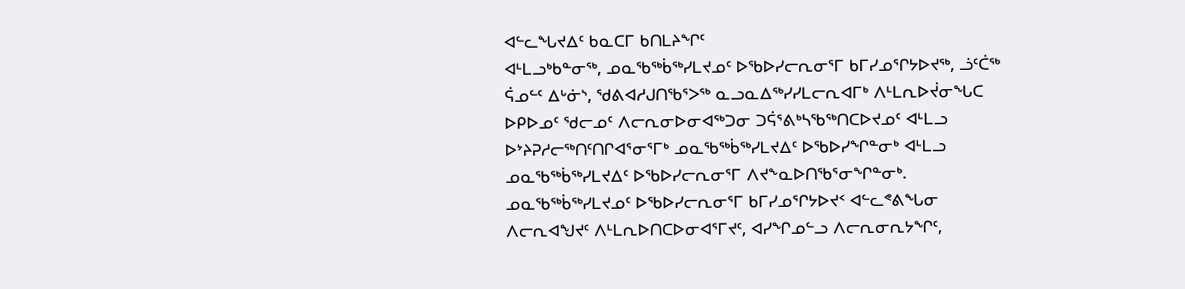ᐊᓪᓚᖓᔪᐃᑦ ᑲᓇᑕᒥ ᑲᑎᒪᔨᖏᑦ
ᐊᒻᒪᓗᒃᑲᓐᓂᖅ, ᓄᓇᖃᖅᑳᖅᓯᒪᔪᓄᑦ ᐅᖃᐅᓯᓕᕆᓂᕐᒥ ᑲᒥᓯᓄᕐᒋᔭᐅᔪᖅ, ᓘᑦᑖᖅ ᕌᓄᓪᑦ ᐃᒡᓃᔅ, ᖁᕕᐊᓱᒍᑎᖃᕐᐳᖅ ᓇᓗᓇᐃᖅᓯᓯᒪᓕᕆᐊᒥᒃ ᐱᒻᒪᕆᐅᔫᓂᖓᑕ ᐅᑭᐅᓄᑦ ᖁᓕᓄᑦ ᐱᓕᕆᓂᐅᓂᐊᖅᑐᓂ ᑐᕌᕐᕕᒃᓴᖃᖅᑎᑕᐅᔪᓄᑦ ᐊᒻᒪᓗ ᐅᔾᔨᕈᓱᓕᖅᑎᑦᑎᒋᐊᕐᓂᕐᒥᒃ ᓄᓇᖃᖅᑳᖅᓯᒪᔪᐃᑦ ᐅᖃᐅᓯᖏᓐᓂᒃ ᐊᒻᒪᓗ ᓄᓇᖃᖅᑳᖅᓯᒪᔪᐃᑦ ᐅᖃᐅᓯᓕᕆᓂᕐᒥ ᐱᔪᖕᓇᐅᑎᖃᕐᓂᖏᓐᓂᒃ.
ᓄᓇᖃᖅᑳᖅᓯᒪᔪᓄᑦ ᐅᖃᐅᓯᓕᕆᓂᕐᒥ ᑲᒥᓯᓄᕐᒋᔭᐅᔪᑉ ᐊᓪᓚᕝᕕᖓᓂ ᐱᓕᕆᐊᖑᔪᑦ ᐱᒻᒪᕆᐅᑎᑕᐅᓂᐊᕐᒥᔪᑦ, ᐊᓯᖏᓄᓪᓗ ᐱᓕᕆᓂᕆᔭᖏᑦ,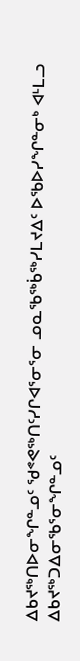ᐃᑲᔪᖅᑎᐅᓂᖏᓐᓄᑦ ᖁᕝᕙᖅᑎᑦᓯᒋᐊᕐᓂᕐᓂ ᓄᓇᖃᖅᑳᖅᓯᒪᔪᐃᑦ ᐅᖃᐅᓯᖏᓐᓂᒃ ᐊᒻᒪᓗ ᐃᑲᔪᖅᑐᐃᓂᖃᕐᓂᖏᓐᓄᑦ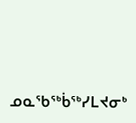ᓄᓇᖃᖅᑳᖅᓯᒪᔪᓂᒃ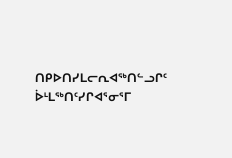ᑎᑭᐅᑎᓯᒪᓕᕆᐊᖅᑎᓪᓗᒋᑦ ᐆᒻᒪᖅᑎᑦᓯᒋᐊᕐᓂᕐᒥ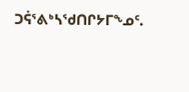ᑐᕌᕐᕕᒃᓴᖁᑎᒋᔭᒥᖕᓄᑦ.